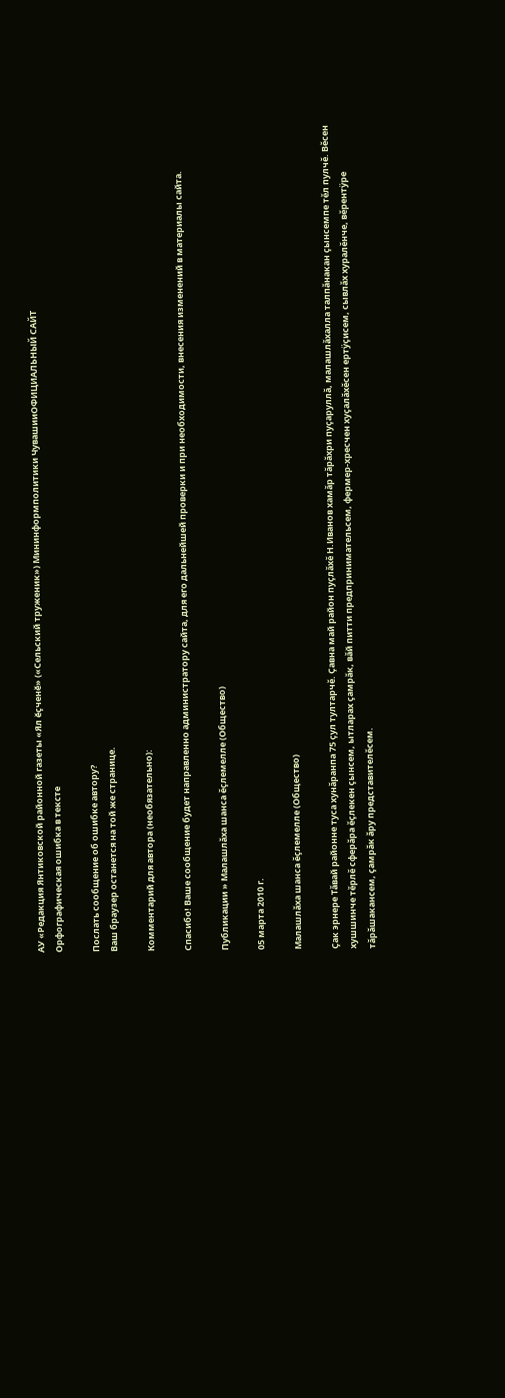АУ «Редакция Янтиковской районной газеты «Ял ěçченě» («Сельский труженик») Мининформполитики ЧувашииОФИЦИАЛЬНЫЙ САЙТ
Орфографическая ошибка в тексте

Послать сообщение об ошибке автору?
Ваш браузер останется на той же странице.

Комментарий для автора (необязательно):

Спасибо! Ваше сообщение будет направленно администратору сайта, для его дальнейшей проверки и при необходимости, внесения изменений в материалы сайта.

Публикации » Малашлăха шанса ĕçлемелле (Общество)

05 марта 2010 г.

Малашлăха шанса ĕçлемелле (Общество)

Çак эрнере Тăвай районне туса хунăранпа 75 çул тултарчĕ. Çавна май район пуçлăхĕ Н.Иванов хамăр тăрăхри пуçаруллă, малашлăхалла талпăнакан çынсемпе тĕл пулчĕ. Вĕсен хушшинче тĕрлĕ сферăра ĕçлекен çынсем, ытларах çамрăк, вăй питти предпринимательсем, фермер-хресчен хуçалăхĕсен ертÿçисем, сывлăх хуралĕнче, вĕрентÿре тăрăшакансем, çамрăк ăру представителĕсем.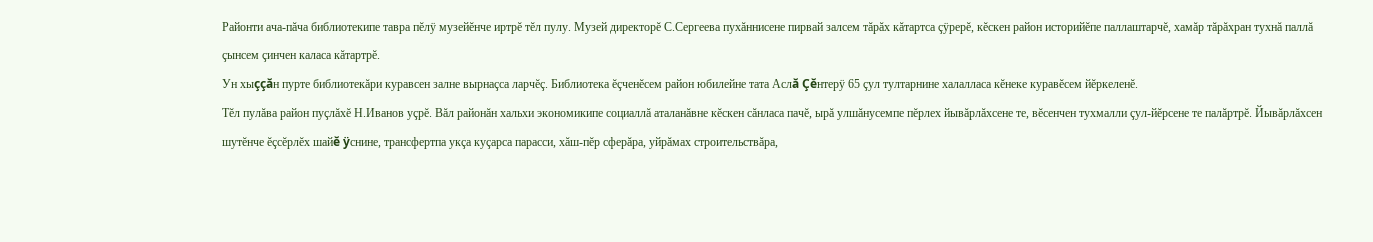Районти ача-пăча библиотекипе тавра пĕлÿ музейĕнче иртрĕ тĕл пулу. Музей директорĕ С.Сергеева пухăннисене пирвай залсем тăрăх кăтартса çÿрерĕ, кĕскен район историйĕпе паллаштарчĕ, хамăр тăрăхран тухнă паллă çынсем çинчен каласа кăтартрĕ.
Ун хыççăн пурте библиотекăри куравсен залне вырнаçса ларчĕç. Библиотека ĕçченĕсем район юбилейне тата Аслă Çĕнтерÿ 65 çул тултарнине халалласа кĕнеке куравĕсем йĕркеленĕ.
Тĕл пулăва район пуçлăхĕ Н.Иванов уçрĕ. Вăл районăн хальхи экономикипе социаллă аталанăвне кĕскен сăнласа пачĕ, ырă улшăнусемпе пĕрлех йывăрлăхсене те, вĕсенчен тухмалли çул-йĕрсене те палăртрĕ. Йывăрлăхсен шутĕнче ĕçсĕрлĕх шайĕ ÿснине, трансфертпа укçа куçарса парасси, хăш-пĕр сферăра, уйрăмах строительствăра,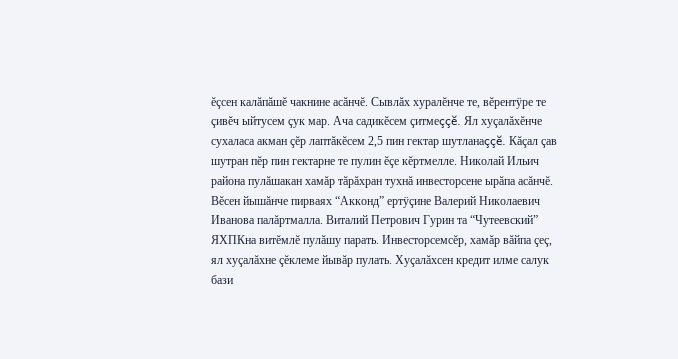ĕçсен калăпăшĕ чакнине асăнчĕ. Сывлăх хуралĕнче те, вĕрентÿре те çивĕч ыйтусем çук мар. Ача садикĕсем çитмеççĕ. Ял хуçалăхĕнче сухаласа акман çĕр лаптăкĕсем 2,5 пин гектар шутланаççĕ. Кăçал çав шутран пĕр пин гектарне те пулин ĕçе кĕртмелле. Николай Ильич района пулăшакан хамăр тăрăхран тухнă инвесторсене ырăпа асăнчĕ. Вĕсен йышăнче пирваях “Акконд” ертÿçине Валерий Николаевич Иванова палăртмалла. Виталий Петрович Гурин та “Чутеевский” ЯХПКна витĕмлĕ пулăшу парать. Инвесторсемсĕр, хамăр вăйпа çеç, ял хуçалăхне çĕклеме йывăр пулать. Хуçалăхсен кредит илме салук бази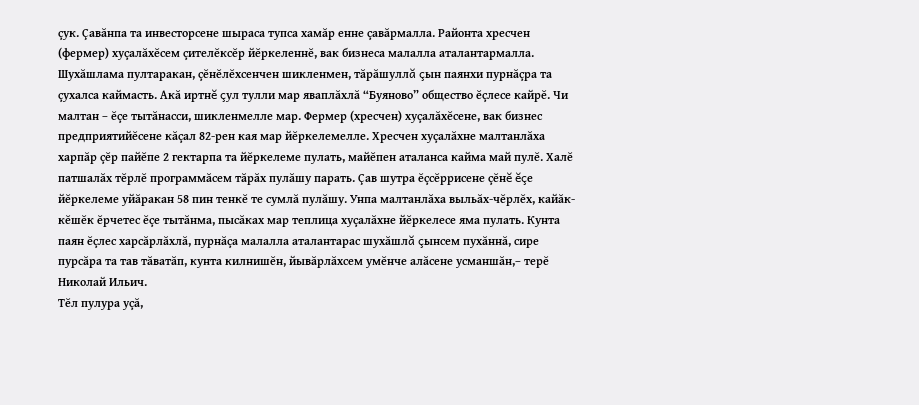çук. Çавăнпа та инвесторсене шыраса тупса хамăр енне çавăрмалла. Районта хресчен (фермер) хуçалăхĕсем çителĕксĕр йĕркеленнĕ, вак бизнеса малалла аталантармалла. Шухăшлама пултаракан, çĕнĕлĕхсенчен шикленмен, тăрăшуллă çын паянхи пурнăçра та çухалса каймасть. Акă иртнĕ çул тулли мар яваплăхлă “Буяново” общество ĕçлесе кайрĕ. Чи малтан – ĕçе тытăнасси, шикленмелле мар. Фермер (хресчен) хуçалăхĕсене, вак бизнес предприятийĕсене кăçал 82-рен кая мар йĕркелемелле. Хресчен хуçалăхне малтанлăха харпăр çĕр пайĕпе 2 гектарпа та йĕркелеме пулать, майĕпен аталанса кайма май пулĕ. Халĕ патшалăх тĕрлĕ программăсем тăрăх пулăшу парать. Çав шутра ĕçсĕррисене çĕнĕ ĕçе йĕркелеме уйăракан 58 пин тенкĕ те сумлă пулăшу. Унпа малтанлăха выльăх-чĕрлĕх, кайăк-кĕшĕк ĕрчетес ĕçе тытăнма, пысăках мар теплица хуçалăхне йĕркелесе яма пулать. Кунта паян ĕçлес харсăрлăхлă, пурнăçа малалла аталантарас шухăшлă çынсем пухăннă, сире пурсăра та тав тăватăп, кунта килнишĕн, йывăрлăхсем умĕнче алăсене усманшăн,– терĕ Николай Ильич.
Тĕл пулура уçă,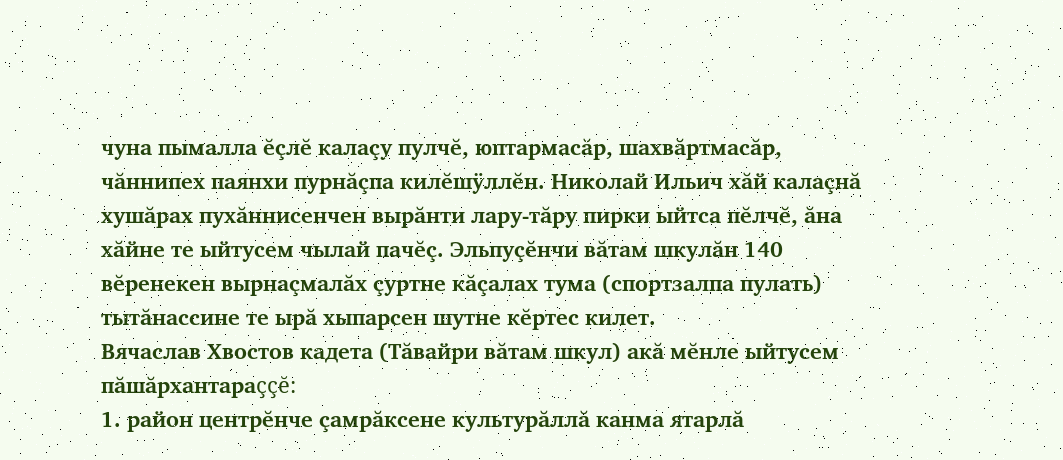чуна пымалла ĕçлĕ калаçу пулчĕ, юптармасăр, шахвăртмасăр, чăннипех паянхи пурнăçпа килĕшÿллĕн. Николай Ильич хăй калаçнă хушăрах пухăннисенчен вырăнти лару-тăру пирки ыйтса пĕлчĕ, ăна хăйне те ыйтусем чылай пачĕç. Эльпуçĕнчи вăтам шкулăн 140 вĕренекен вырнаçмалăх çуртне кăçалах тума (спортзалпа пулать) тытăнассине те ырă хыпарсен шутне кĕртес килет.
Вячаслав Хвостов кадета (Тăвайри вăтам шкул) акă мĕнле ыйтусем пăшăрхантараççĕ:
1. район центрĕнче çамрăксене культурăллă канма ятарлă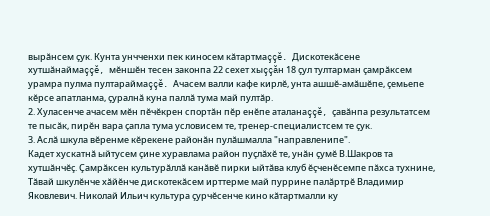вырăнсем çук. Кунта унчченхи пек киносем кăтартмаççĕ. Дискотекăсене хутшăнаймаççĕ, мĕншĕн тесен законпа 22 сехет хыççăн 18 çул тултарман çамрăксем урамра пулма пултараймаççĕ. Ачасем валли кафе кирлĕ, унта ашшĕ-амăшĕпе, çемьепе кĕрсе апатланма, çуралнă куна паллă тума май пултăр.
2. Хуласенче ачасем мĕн пĕчĕкрен спортăн пĕр енĕпе аталанаççĕ, çавăнпа результатсем те пысăк, пирĕн вара çапла тума условисем те, тренер-специалистсем те çук.
3. Аслă шкула вĕренме кĕрекене районăн пулăшмалла "направленипе".
Кадет хускатнă ыйтусем çине хуравлама район пуçлăхĕ те, унăн çумĕ В.Шакров та хутшăнчĕç. Çамрăксен культурăллă канăвĕ пирки ыйтăва клуб ĕçченĕсемпе пăхса тухнине, Тăвай шкулĕнче хăйĕнче дискотекăсем ирттерме май пуррине палăртрĕ Владимир Яковлевич. Николай Ильич культура çурчĕсенче кино кăтартмалли ку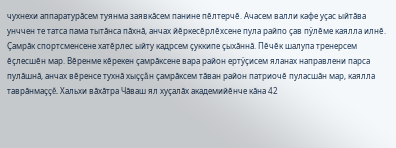чухнехи аппаратурăсем туянма заявкăсем панине пĕлтерчĕ. Ачасем валли кафе уçас ыйтăва унччен те татса пама тытăнса пăхнă, анчах йĕркесĕрлĕхсене пула райпо çав пÿлĕме каялла илнĕ. Çамрăк спортсменсене хатĕрлес ыйту кадрсем çуккипе çыхăннă. Пĕчĕк шалупа тренерсем ĕçлесшĕн мар. Вĕренме кĕрекен çамрăксене вара район ертÿçисем яланах направлени парса пулăшнă, анчах вĕренсе тухнă хыççăн çамрăксем тăван район патриочĕ пуласшăн мар, каялла таврăнмаççĕ. Хальхи вăхăтра Чăваш ял хуçалăх академийĕнче кăна 42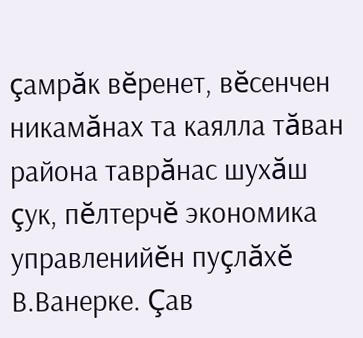çамрăк вĕренет, вĕсенчен никамăнах та каялла тăван района таврăнас шухăш çук, пĕлтерчĕ экономика управленийĕн пуçлăхĕ В.Ванерке. Çав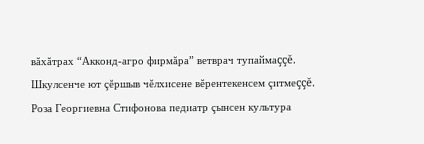вăхăтрах “Акконд-агро фирмăра” ветврач тупаймаççĕ. Шкулсенче ют çĕршыв чĕлхисене вĕрентекенсем çитмеççĕ.
Роза Георгиевна Стифонова педиатр çынсен культура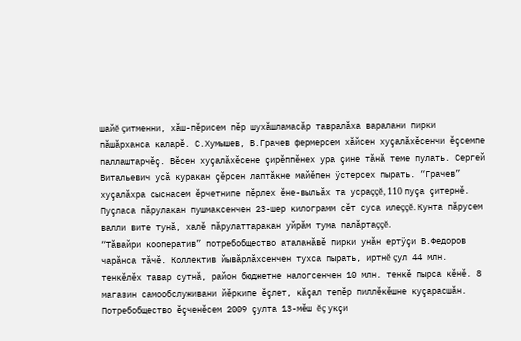шайĕ çитменни, хăш-пĕрисем пĕр шухăшламасăр тавралăха варалани пирки пăшăрханса каларĕ. С.Хумышев, В.Грачев фермерсем хăйсен хуçалăхĕсенчи ĕçсемпе паллаштарчĕç. Вĕсен хуçалăхĕсене çирĕппĕнех ура çине тăнă теме пулать. Сергей Витальевич усă куракан çĕрсен лаптăкне майĕпен ÿстерсех пырать. “Грачев” хуçалăхра сыснасем ĕрчетнипе пĕрлех ĕне-выльăх та усраççĕ, 110 пуçа çитернĕ. Пуçласа пăрулакан пушмаксенчен 23-шер килограмм сĕт суса илеççĕ. Кунта пăрусем валли вите тунă, халĕ пăрулаттаракан уйрăм тума палăртаççĕ.
“Тăвайри кооператив” потребобщество аталанăвĕ пирки унăн ертÿçи В.Федоров чарăнса тăчĕ. Коллектив йывăрлăхсенчен тухса пырать, иртнĕ çул 44 млн. тенкĕлĕх тавар сутнă, район бюджетне налогсенчен 10 млн. тенкĕ пырса кĕнĕ. 8 магазин самообслуживани йĕркипе ĕçлет, кăçал тепĕр пиллĕкĕшне куçарасшăн. Потребобщество ĕçченĕсем 2009 çулта 13-мĕш ĕç укçи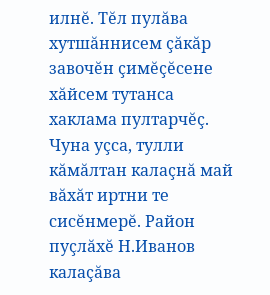илнĕ. Тĕл пулăва хутшăннисем çăкăр завочĕн çимĕçĕсене хăйсем тутанса хаклама пултарчĕç.
Чуна уçса, тулли кăмăлтан калаçнă май вăхăт иртни те сисĕнмерĕ. Район пуçлăхĕ Н.Иванов калаçăва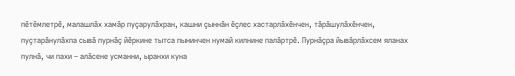пĕтĕмлетрĕ, малашлăх хамăр пуçарулăхран, кашни çыннăн ĕçлес хастарлăхĕнчен, тăрăшулăхĕнчен, пуçтарăнулăхпа сывă пурнăç йĕркине тытса пынинчен нумай килнине палăртрĕ. Пурнăçра йывăрлăхсем яланах пулнă, чи пахи – алăсене усманни, ыранхи куна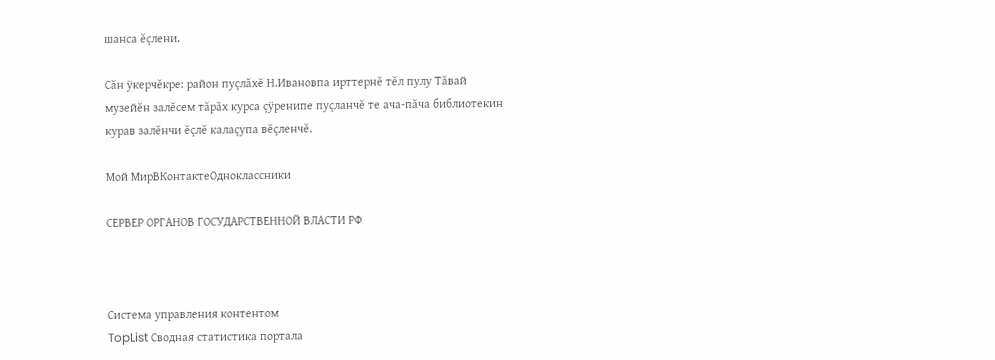шанса ĕçлени.

Сăн ÿкерчĕкре: район пуçлăхĕ Н.Ивановпа ирттернĕ тĕл пулу Тăвай музейĕн залĕсем тăрăх курса çÿренипе пуçланчĕ те ача-пăча библиотекин курав залĕнчи ĕçлĕ калаçупа вĕçленчĕ.

Мой МирВКонтактеОдноклассники

СЕРВЕР ОРГАНОВ ГОСУДАРСТВЕННОЙ ВЛАСТИ РФ



Система управления контентом
TopList Сводная статистика портала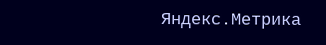Яндекс.Метрика